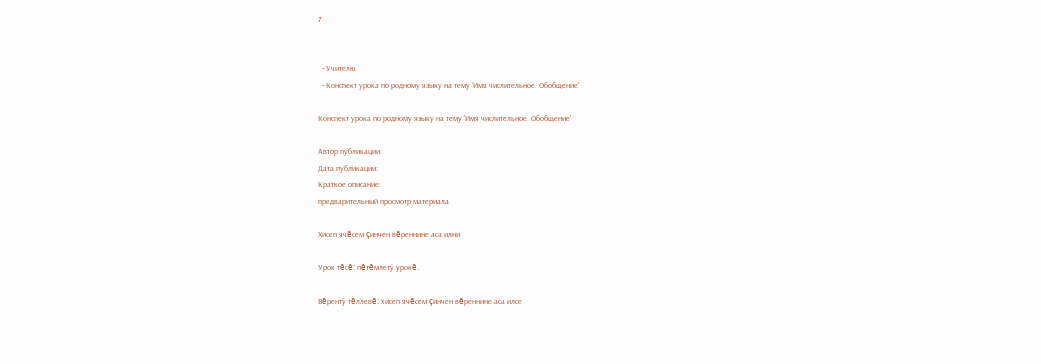7


  • Учителю
  • Конспект урока по родному языку на тему 'Имя числительное. Обобщение'

Конспект урока по родному языку на тему 'Имя числительное. Обобщение'

Автор публикации:
Дата публикации:
Краткое описание:
предварительный просмотр материала

Хисеп ячĕсем çинчен вĕреннине аса илни

Урок тĕсĕ: пĕтĕмлетӱ урокĕ.

Вĕрентӱ тĕллевĕ: хисеп ячĕсем çинчен вĕреннине аса илсе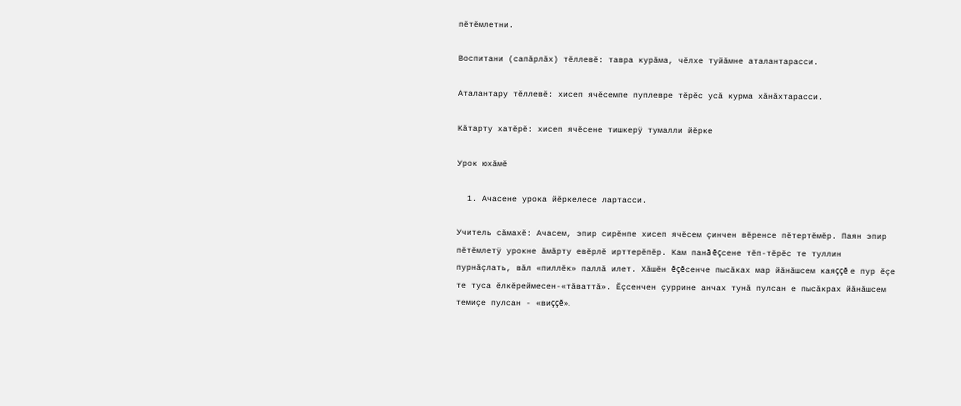пĕтĕмлетни.

Воспитани (сапăрлăх) тĕллевĕ: тавра курăма, чĕлхе туйăмне аталантарасси.

Аталантару тĕллевĕ: хисеп ячĕсемпе пуплевре тĕрĕс усă курма хăнăхтарасси.

Кăтарту хатĕрĕ: хисеп ячĕсене тишкерӱ тумалли йĕрке

Урок юхăмĕ

  1. Ачасене урока йĕркелесе лартасси.

Учитель сăмахĕ: Ачасем, эпир сирĕнпе хисеп ячĕсем çинчен вĕренсе пĕтертĕмĕр. Паян эпир пĕтĕмлетӱ урокне ăмăрту евĕрлĕ ирттерĕпĕр. Кам панă ĕçсене тĕп-тĕрĕс те туллин пурнăçлать, вăл «пиллĕк» паллă илет. Хăшĕн ĕçĕсенче пысăках мар йăнăшсем каяççĕ е пур ĕçе те туса ĕлкĕреймесен-«тăваттă». Ĕçсенчен çуррине анчах тунă пулсан е пысăкрах йăнăшсем темиçе пулсан - «виççĕ».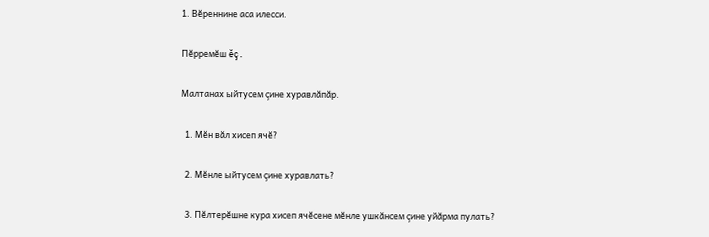1. Вĕреннине аса илесси.

Пĕрремĕш ĕç.

Малтанах ыйтусем çине хуравлăпăр.

  1. Мĕн вăл хисеп ячĕ?

  2. Мĕнле ыйтусем çине хуравлать?

  3. Пĕлтерĕшне кура хисеп ячĕсене мĕнле ушкăнсем çине уйăрма пулать?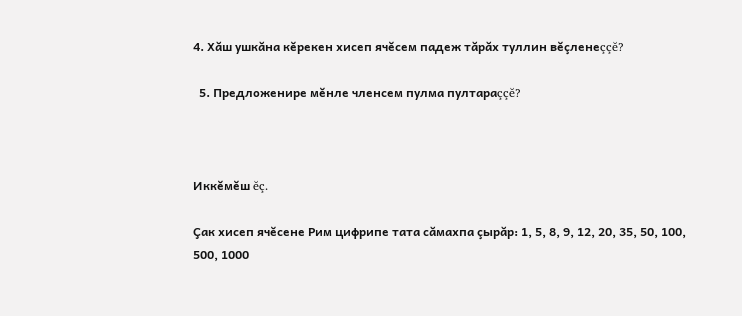4. Хăш ушкăна кĕрекен хисеп ячĕсем падеж тăрăх туллин вĕçленеççĕ?

  5. Предложенире мĕнле членсем пулма пултараççĕ?



Иккĕмĕш ĕç.

Ҫак хисеп ячĕсене Рим цифрипе тата сăмахпа çырăр: 1, 5, 8, 9, 12, 20, 35, 50, 100, 500, 1000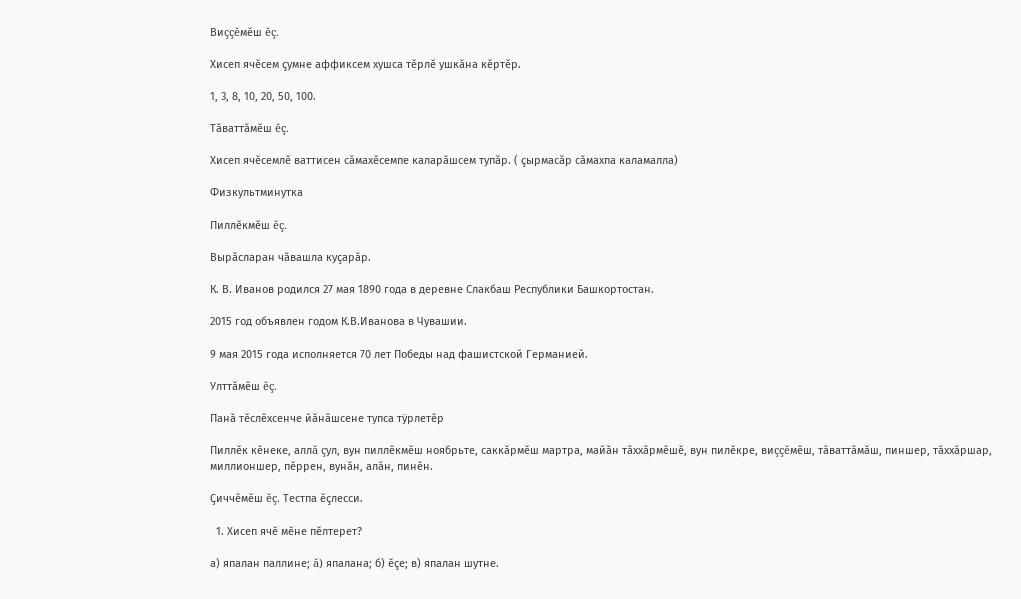Виççĕмĕш ĕç.

Хисеп ячĕсем çумне аффиксем хушса тĕрлĕ ушкăна кĕртĕр.

1, 3, 8, 10, 20, 50, 100.

Тăваттăмĕш ĕç.

Хисеп ячĕсемлĕ ваттисен сăмахĕсемпе каларăшсем тупăр. ( çырмасăр сăмахпа каламалла)

Физкультминутка

Пиллĕкмĕш ĕç.

Вырăсларан чăвашла куçарăр.

К. В. Иванов родился 27 мая 1890 года в деревне Слакбаш Республики Башкортостан.

2015 год объявлен годом К.В.Иванова в Чувашии.

9 мая 2015 года исполняется 70 лет Победы над фашистской Германией.

Улттăмĕш ĕç.

Панă тĕслĕхсенче йăнăшсене тупса тӱрлетĕр

Пиллĕк кĕнеке, аллă çул, вун пиллĕкмĕш ноябрьте, саккăрмĕш мартра, майăн тăххăрмĕшĕ, вун пилĕкре, виççĕмĕш, тăваттăмăш, пиншер, тăххăршар, миллионшер, пĕррен, вунăн, алăн, пинĕн.

Ҫиччĕмĕш ĕç. Тестпа ĕçлесси.

  1. Хисеп ячĕ мĕне пĕлтерет?

а) япалан паллине; ă) япалана; б) ĕçе; в) япалан шутне.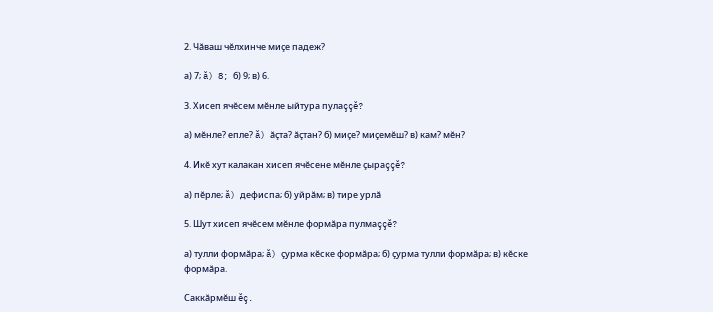2. Чăваш чĕлхинче миçе падеж?

а) 7; ă) 8; б) 9; в) 6.

3. Хисеп ячĕсем мĕнле ыйтура пулаççĕ?

а) мĕнле? епле? ă) ăçта? ăçтан? б) миçе? миçемĕш? в) кам? мĕн?

4. Икĕ хут калакан хисеп ячĕсене мĕнле çыраççĕ?

а) пĕрле; ă) дефиспа; б) уйрăм; в) тире урлă

5. Шут хисеп ячĕсем мĕнле формăра пулмаççĕ?

а) тулли формăра; ă) çурма кĕске формăра; б) çурма тулли формăра; в) кĕске формăра.

Саккăрмĕш ĕç.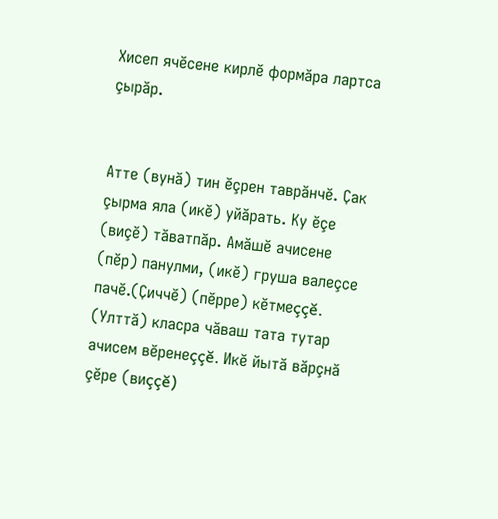Хисеп ячĕсене кирлĕ формăра лартса çырăр.


Атте (вунă) тин ĕçрен таврăнчĕ. Ҫак çырма яла (икĕ) уйăрать. Ку ĕçе (виçĕ) тăватпăр. Амăшĕ ачисене (пĕр) панулми, (икĕ) груша валеçcе пачĕ.(Ҫиччĕ) (пĕрре) кĕтмеççĕ. (Улттă) класра чăваш тата тутар ачисем вĕренеççĕ. Икĕ йытă вăрçнă çĕре (виççĕ)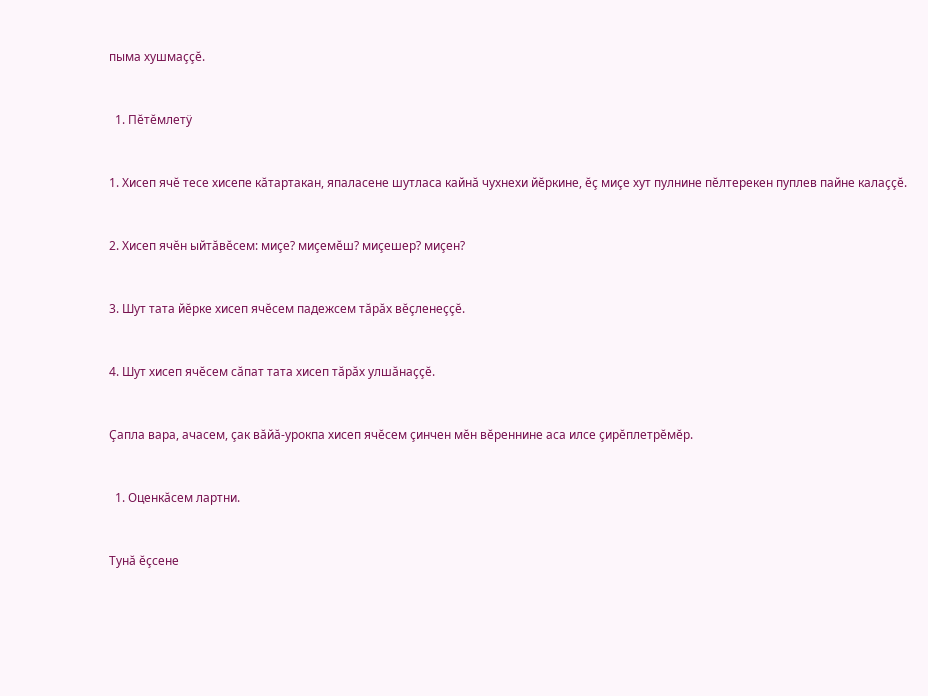пыма хушмаççĕ.


  1. Пĕтĕмлетÿ


1. Хисеп ячĕ тесе хисепе кăтартакан, япаласене шутласа кайнă чухнехи йĕркине, ĕç миçе хут пулнине пĕлтерекен пуплев пайне калаççĕ.


2. Хисеп ячĕн ыйтăвĕсем: миçе? миçемĕш? миçешер? миçен?


3. Шут тата йĕрке хисеп ячĕсем падежсем тăрăх вĕçленеççĕ.


4. Шут хисеп ячĕсем сăпат тата хисеп тăрăх улшăнаççĕ.


Ҫапла вара, ачасем, çак вăйă-урокпа хисеп ячĕсем çинчен мĕн вĕреннине аса илсе çирĕплетрĕмĕр.


  1. Оценкăсем лартни.


Тунă ĕçсене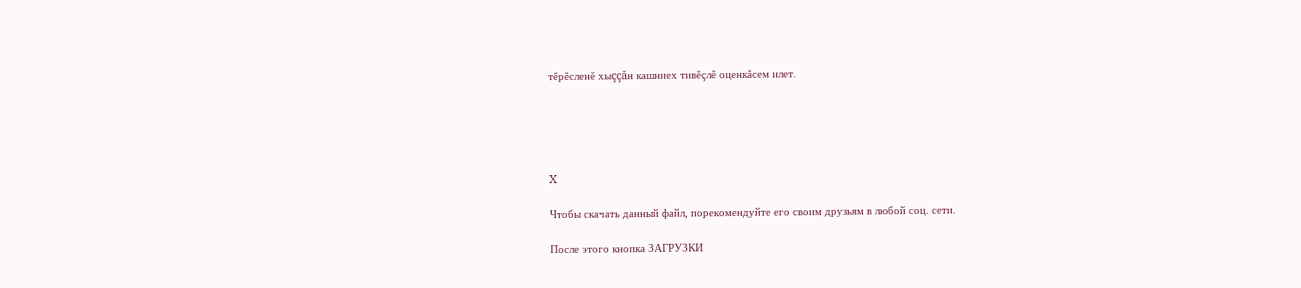тĕрĕсленĕ хыççăн кашниех тивĕçлĕ оценкăсем илет.





X

Чтобы скачать данный файл, порекомендуйте его своим друзьям в любой соц. сети.

После этого кнопка ЗАГРУЗКИ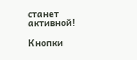станет активной!

Кнопки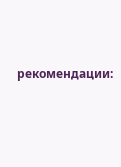рекомендации: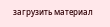загрузить материал